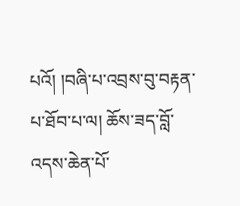པའོ། །བཞི་པ་འབྲས་བུ་བརྟན་པ་ཐོབ་པ་ལ། ཆོས་ཟད་བློ་འདས་ཆེན་པོ་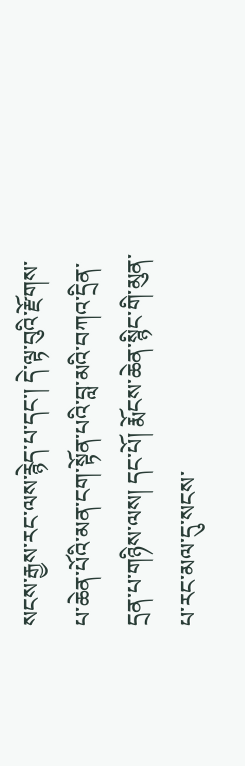སངས་རྒྱས་རང་ལས་རྙེད་པ་དང་། དེ་ལྟ་བུའི་རྫོགས་པ་ཆེན་པོའི་མན་ངག་སྟོན་པའི་བླ་མའི་བཀའ་དྲིན་དྲན་པ་གཉིས་ལས། དང་པོ། རྨོངས་ཆེན་སྙིང་གི་མུན་པ་རང་མལ་དུ་སངས་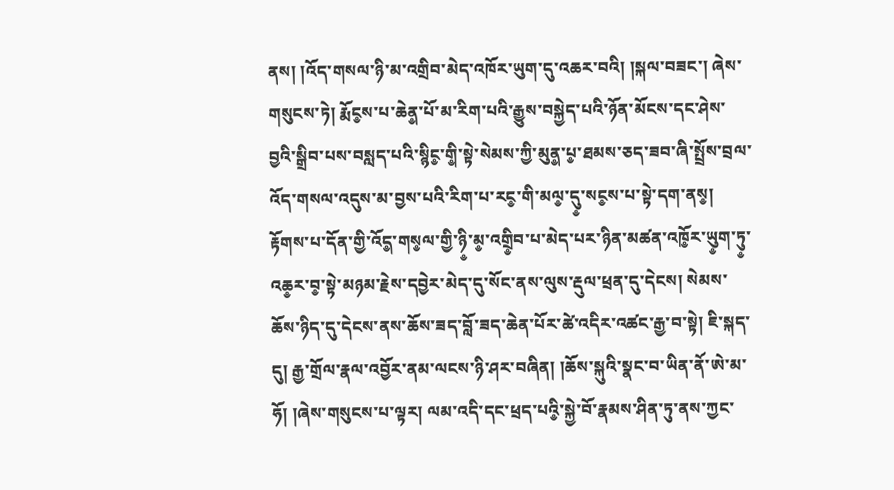ནས། །འོད་གསལ་ཉི་མ་འགྲིབ་མེད་འཁོར་ཡུག་དུ་འཆར་བའི། །སྐལ་བཟང་། ཞེས་གསུངས་ཏེ། རྨོང༵ས་པ་ཆེན༵་པོ་མ་རིག་པའི་རྒྱུས་བསྐྱེད་པའི་ཉོན་མོངས་དང་ཤེས་བྱའི་སྒྲིབ་པས་བསླད་པའི་སྙིང༵་གི༵་སྟེ་སེམས་ཀྱི་མུན༵་པ༵་ཐམས་ཅད་ཟབ་ཞི་སྤྲོས་བྲལ་འོད་གསལ་འདུས་མ་བྱས་པའི་རིག་པ་རང༵་གི་མལ༵་དུ༵་སང༵ས་པ་སྟེ་དག་ནས༵། རྟོགས་པ་དོན་གྱི་འོད༵་གས༵ལ་གྱི་ཉི༵་མ༵་འགྲི༵བ་པ་མེད་པར་ཉིན་མཚན་འཁོ༵ར་ཡུ༵ག་ཏུ༵་འཆ༵ར་བ༵་སྟེ་མཉམ་རྗེས་དབྱེར་མེད་དུ་སོང་ནས་ལུས་རྡུལ་ཕྲན་དུ་དེངས། སེམས་ཆོས་ཉིད་དུ་དེངས་ནས་ཆོས་ཟད་བློ་ཟད་ཆེན་པོར་ཚེ་འདིར་འཚང་རྒྱ་བ་སྟེ། ཇི་སྐད་དུ། རྒྱ་གྲོལ་རྣལ་འབྱོར་ནམ་ལངས་ཉི་ཤར་བཞིན། །ཆོས་སྐུའི་སྣང་བ་ཡིན་ནོ་ཨེ་མ་ཧོ། །ཞེས་གསུངས་པ་ལྟར། ལམ་འདི་དང་ཕྲད་པའི༵་སྐྱེ་བོ་རྣམས་ཤིན་ཏུ་ནས་ཀྱང་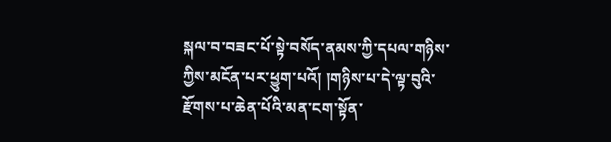སྐལ་བ་བཟང་པོ་སྟེ་བསོད་ནམས་ཀྱི་དཔལ་གཉིས་ཀྱིས་མངོན་པར་ཕྱུག་པའོ། །གཉིས་པ་དེ་ལྟ་བུའི་རྫོགས་པ་ཆེན་པོའི་མན་ངག་སྟོན་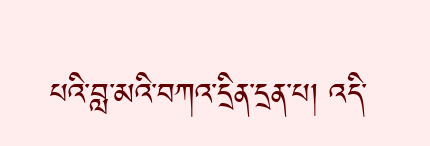པའི་བླ་མའི་བཀའ་དྲིན་དྲན་པ། འདི་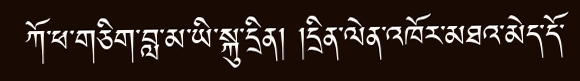ཀོ་ཕ་གཅིག་བླ་མ་ཡི་སྐུ་དྲིན། །དྲིན་ལེན་འཁོར་མཐའ་མེད་དོ་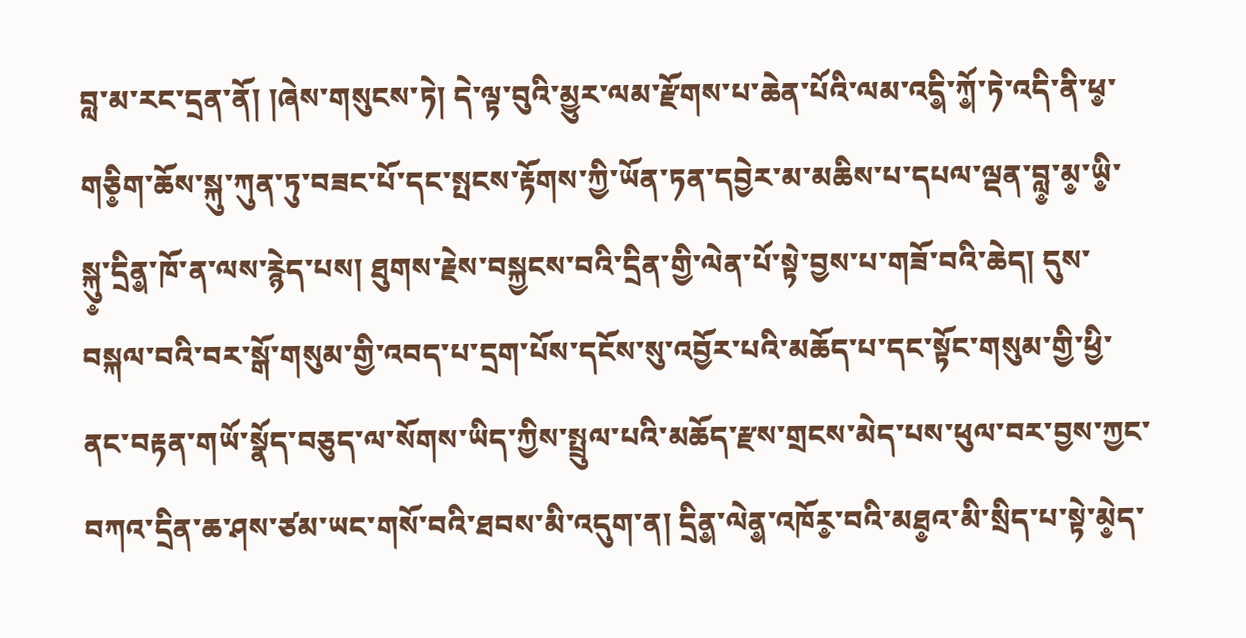བླ་མ་རང་དྲན་ནོ། །ཞེས་གསུངས་ཏེ། དེ་ལྟ་བུའི་མྱུར་ལམ་རྫོགས་པ་ཆེན་པོའི་ལམ་འདི༵་ཀོ༵་ཏེ་འདི་ནི་ཕ༵་གཅི༵ག་ཆོས་སྐུ་ཀུན་ཏུ་བཟང་པོ་དང་སྤངས་རྟོགས་ཀྱི་ཡོན་ཏན་དབྱེར་མ་མཆིས་པ་དཔལ་ལྡན་བླ༵་མ༵་ཡི༵་སྐུ༵་དྲིན༵་ཁོ་ན་ལས་རྙེད་པས། ཐུགས་རྗེས་བསྐྱངས་བའི་དྲིན་གྱི་ལེན་པོ་སྟེ་བྱས་པ་གཟོ་བའི་ཆེད། དུས་བསྐལ་བའི་བར་སྒོ་གསུམ་གྱི་འབད་པ་དྲག་པོས་དངོས་སུ་འབྱོར་པའི་མཆོད་པ་དང་སྟོང་གསུམ་གྱི་ཕྱི་ནང་བརྟན་གཡོ་སྣོད་བཅུད་ལ་སོགས་ཡིད་ཀྱིས་སྤྲུལ་པའི་མཆོད་རྫས་གྲངས་མེད་པས་ཕུལ་བར་བྱས་ཀྱང་བཀའ་དྲིན་ཆ་ཤས་ཙམ་ཡང་གསོ་བའི་ཐབས་མི་འདུག་ན། དྲིན༵་ལེན༵་འཁོར༵་བའི་མཐ༵འ་མི་སྲིད་པ་སྟེ་མེ༵ད་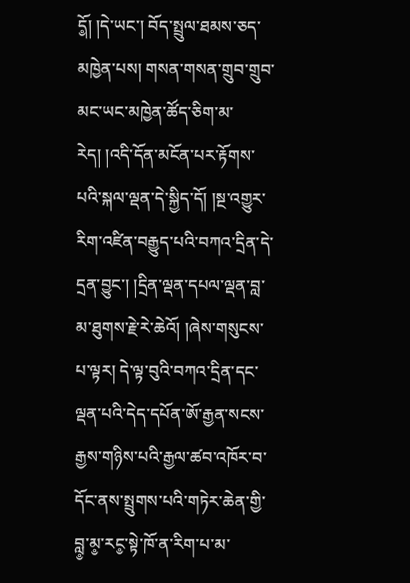དོ༵། །དེ་ཡང་། བོད་སྤྲུལ་ཐམས་ཅད་མཁྱེན་པས། གསན་གསན་གྲུབ་གྲུབ་མང་ཡང་མཁྱེན་ཚོད་ཅིག་མ་རེད། །འདི་དོན་མངོན་པར་རྟོགས་པའི་སྐལ་ལྡན་དེ་སྐྱིད་དོ། །སྔ་འགྱུར་རིག་འཛིན་བརྒྱུད་པའི་བཀའ་དྲིན་དེ་དྲན་བྱུང་། །དྲིན་ལྡན་དཔལ་ལྡན་བླ་མ་ཐུགས་རྗེ་རེ་ཆེའོ། །ཞེས་གསུངས་པ་ལྟར། དེ་ལྟ་བུའི་བཀའ་དྲིན་དང་ལྡན་པའི་དེད་དཔོན་ཨོ་རྒྱན་སངས་རྒྱས་གཉིས་པའི་རྒྱལ་ཚབ་འཁོར་བ་དོང་ནས་སྤྲུགས་པའི་གཏེར་ཆེན་གྱི་བླ༵་མ༵་རང༵་སྟེ་ཁོ་ན་རིག་པ་མ་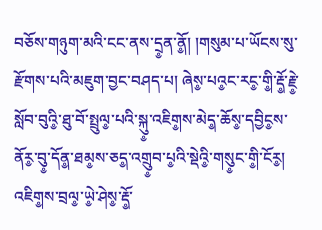བཅོས་གཉུག་མའི་ངང་ནས་དྲ༵ན་ནོ༵། །གསུམ་པ་ཡོངས་སུ་རྫོགས་པའི་མཇུག་བྱང་བཤད་པ། ཞེས༵་པའ༵ང་རང༵་གི༵་རྡོ༵་རྗེ༵་སློབ་བུའི༵་ཐུ་བོ་སྤྲུལ༵་པའི་སྐུ༵་འཇིག༵ས་མེད༵་ཆོས༵་དབྱིང༵ས་ནོར༵་བུ༵་དོན༵་ཐམ༵ས་ཅད༵་འགྲུ༵བ་པ༵འི་སྡེའི༵་གསུ༵ང་གི༵་ངོར༵། འཇིག༵ས་བྲལ༵་ཡེ༵་ཤེས༵་རྡོ༵་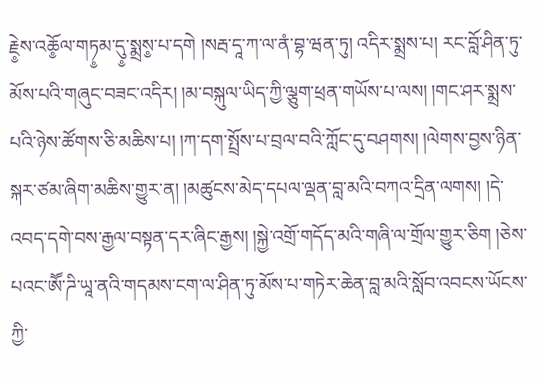རྗེ༵ས་འཆོ༵ལ་གཏ༵མ་དུ༵་སྨྲས༵་པ་དགེ །སརྦ་དཱ་ཀ་ལ་ནཾ་བྷ་ཝན་ཏུ། འདིར་སྨྲས་པ། རང་བློ་ཤིན་ཏུ་མོས་པའི་གཞུང་བཟང་འདིར། །མ་བསྐུལ་ཡིད་ཀྱི་ལྕུག་ཕྲན་གཡོས་པ་ལས། །གང་ཤར་སྨྲས་པའི་ཉེས་ཚོགས་ཅི་མཆིས་པ། །ཀ་དག་སྤྲོས་པ་བྲལ་བའི་ཀློང་དུ་བཤགས། །ལེགས་བྱས་ཉིན་སྐར་ཙམ་ཞིག་མཆིས་གྱུར་ན། །མཚུངས་མེད་དཔལ་ལྡན་བླ་མའི་བཀའ་དྲིན་ལགས། །དེ་འབད་དགེ་བས་རྒྱལ་བསྟན་དར་ཞིང་རྒྱས། །སྐྱེ་འགྲོ་གདོད་མའི་གཞི་ལ་གྲོལ་གྱུར་ཅིག །ཅེས་པའང་ཨཽ་ཌི་ཡཱ་ནའི་གདམས་ངག་ལ་ཤིན་ཏུ་མོས་པ་གཏེར་ཆེན་བླ་མའི་སློབ་འབངས་ཡོངས་ཀྱི་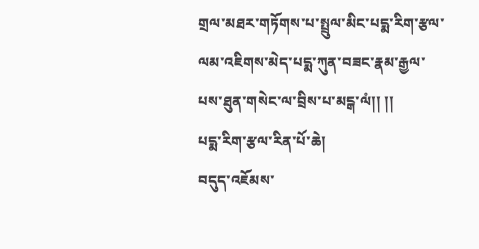གྲལ་མཐར་གཏོགས་པ་སྤྲུལ་མིང་པདྨ་རིག་རྩལ་ལམ་འཇིགས་མེད་པདྨ་ཀུན་བཟང་རྣམ་རྒྱལ་པས་ཐུན་གསེང་ལ་བྲིས་པ་མངྒ་ལཾ།། །།
པདྨ་རིག་རྩལ་རིན་པོ་ཆེ།
བདུད་འཇོམས་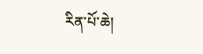རིན་པོ་ཆེ།